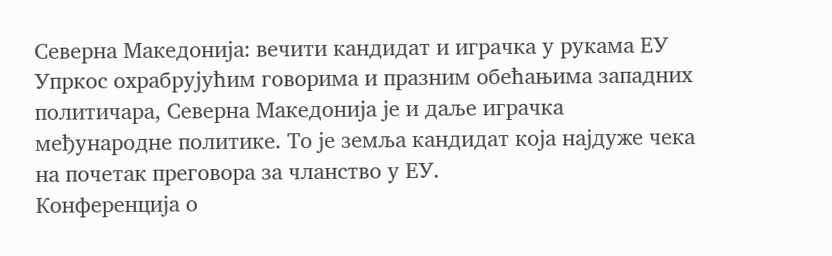Северна Македонија: вечити кандидат и играчка у рукама ЕУ
Упркос охрабрујућим говорима и празним обећањима западних политичара, Северна Македонија је и даље играчка међународне политике. То је земља кандидат која најдуже чека на почетак преговора за чланство у ЕУ.
Конференција о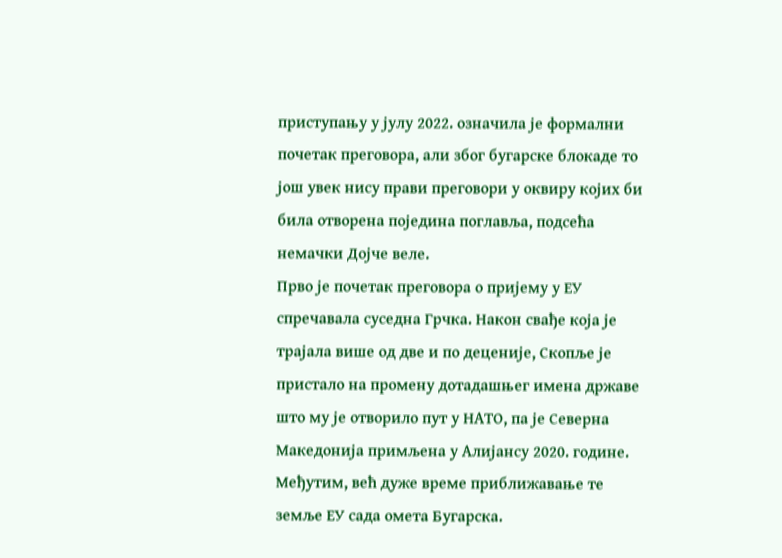приступању у јулу 2022. означила је формални почетак преговора, али због бугарске блокаде то још увек нису прави преговори у оквиру којих би била отворена поједина поглавља, подсећа немачки Дојче веле.
Прво је почетак преговора о пријему у ЕУ спречавала суседна Грчка. Након свађе која је трајала више од две и по деценије, Скопље је пристало на промену дотадашњег имена државе што му је отворило пут у НАТО, па је Северна Македонија примљена у Алијансу 2020. године.
Међутим, већ дуже време приближавање те земље ЕУ сада омета Бугарска.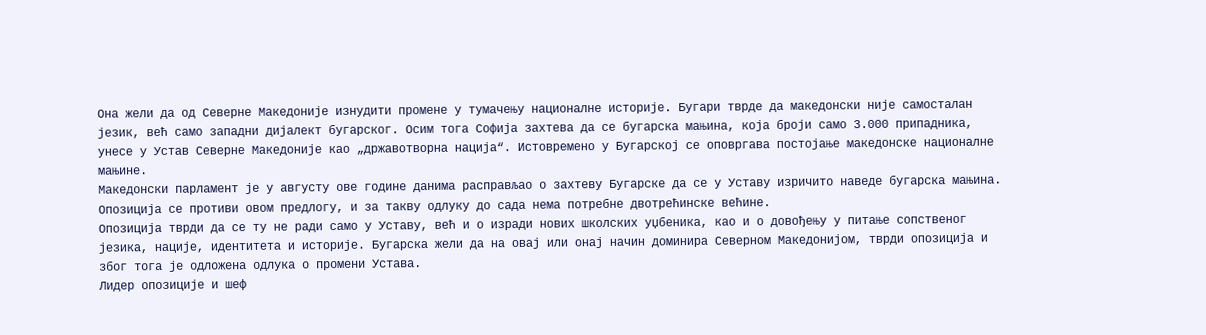Она жели да од Северне Македоније изнудити промене у тумачењу националне историје. Бугари тврде да македонски није самосталан језик, већ само западни дијалект бугарског. Осим тога Софија захтева да се бугарска мањина, која броји само 3.000 припадника, унесе у Устав Северне Македоније као „државотворна нација“. Истовремено у Бугарској се оповргава постојање македонске националне мањине.
Македонски парламент је у августу ове године данима расправљао о захтеву Бугарске да се у Уставу изричито наведе бугарска мањина. Опозиција се противи овом предлогу, и за такву одлуку до сада нема потребне двотрећинске већине.
Опозиција тврди да се ту не ради само у Уставу, већ и о изради нових школских уџбеника, као и о довођењу у питање сопственог језика, нације, идентитета и историје. Бугарска жели да на овај или онај начин доминира Северном Македонијом, тврди опозиција и због тога је одложена одлука о промени Устава.
Лидер опозиције и шеф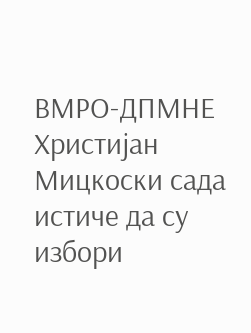ВМРО-ДПМНЕ Христијан Мицкоски сада истиче да су избори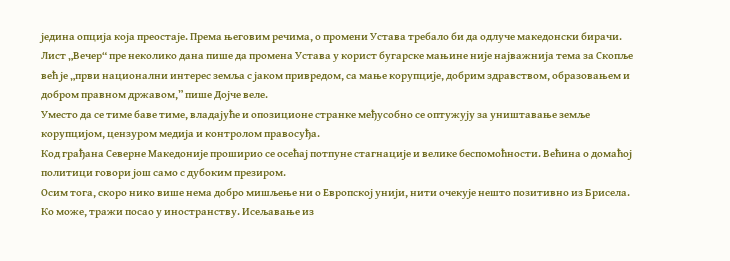једина опција која преостаје. Према његовим речима, о промени Устава требало би да одлуче македонски бирачи.
Лист „Вечер“ пре неколико дана пише да промена Устава у корист бугарске мањине није најважнија тема за Скопље већ је „први национални интерес земља с јаком привредом, са мање корупције, добрим здравством, образовањем и добром правном државом,” пише Дојче веле.
Уместо да се тиме баве тиме, владајуће и опозиционе странке међусобно се оптужују за уништавање земље корупцијом, цензуром медија и контролом правосуђа.
Код грађана Северне Македоније проширио се осећај потпуне стагнације и велике беспомоћности. Већина о домаћој политици говори још само с дубоким презиром.
Осим тога, скоро нико више нема добро мишљење ни о Европској унији, нити очекује нешто позитивно из Брисела. Ко може, тражи посао у иностранству. Исељавање из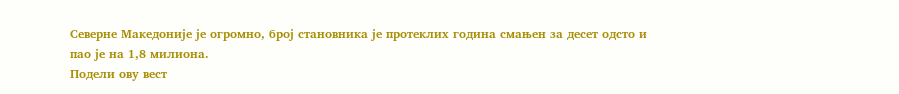Северне Македоније је огромно, број становника је протеклих година смањен за десет одсто и пао је на 1,8 милиона.
Подели ову вест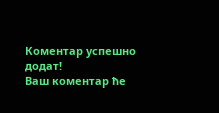Комeнтар успeшно додат!
Ваш комeнтар ћe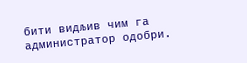бити видљив чим га администратор одобри.